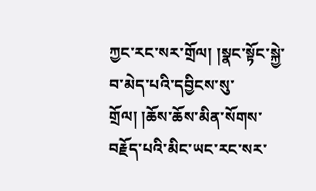ཀྱང་རང་སར་གྲོལ། །སྣང་སྟོང་སྐྱེ་བ་མེད་པའི་དབྱིངས་སུ་གྲོལ། །ཆོས་ཆོས་མིན་སོགས་བརྗོད་པའི་མིང་ཡང་རང་སར་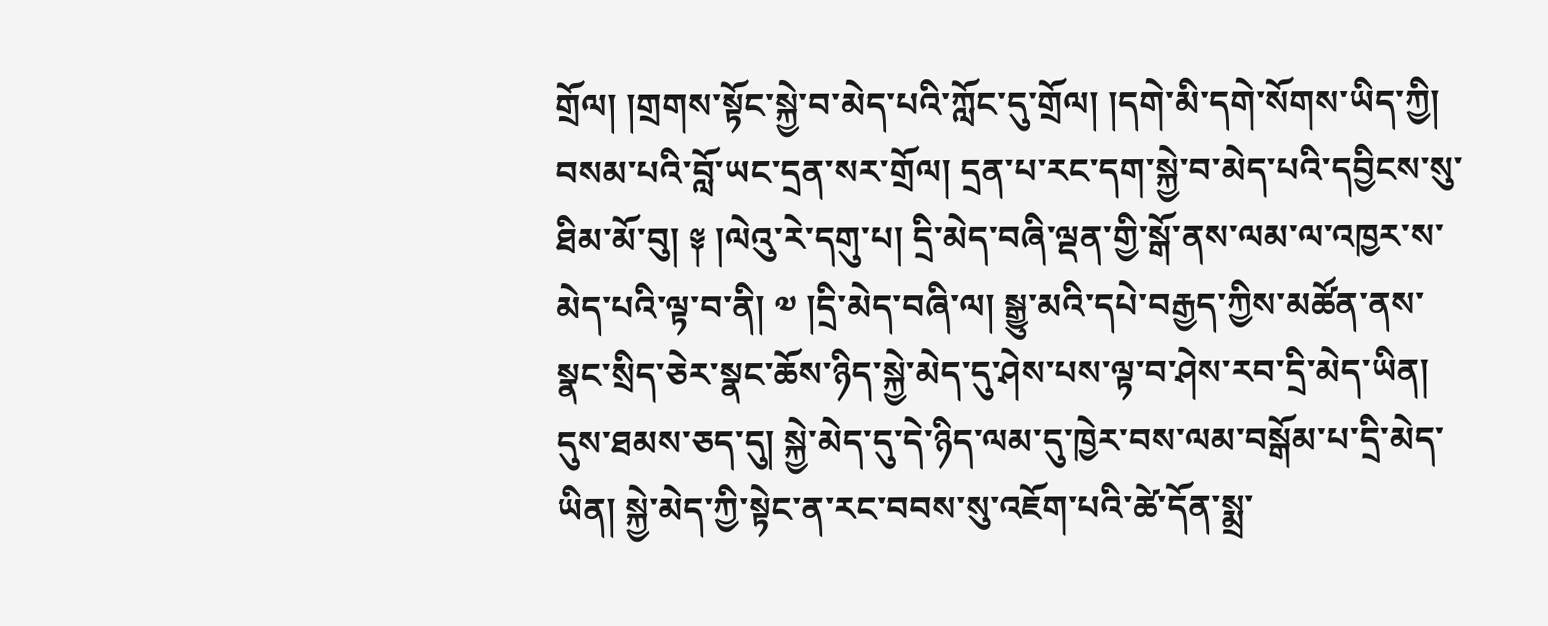གྲོལ། །གྲགས་སྟོང་སྐྱེ་བ་མེད་པའི་ཀློང་དུ་གྲོལ། །དགེ་མི་དགེ་སོགས་ཡིད་ཀྱི། བསམ་པའི་བློ་ཡང་དྲན་སར་གྲོལ། དྲན་པ་རང་དག་སྐྱེ་བ་མེད་པའི་དབྱིངས་སུ་ཐིམ་མོ་བུ། ༈ །ལེའུ་རེ་དགུ་པ། དྲི་མེད་བཞི་ལྡན་གྱི་སྒོ་ནས་ལམ་ལ་འཁྱར་ས་མེད་པའི་ལྟ་བ་ནི། ༧ །དྲི་མེད་བཞི་ལ། སྒྱུ་མའི་དཔེ་བརྒྱད་ཀྱིས་མཚོན་ནས་སྣང་སྲིད་ཅེར་སྣང་ཆོས་ཉིད་སྐྱེ་མེད་དུ་ཤེས་པས་ལྟ་བ་ཤེས་རབ་དྲི་མེད་ཡིན། དུས་ཐམས་ཅད་དུ། སྐྱེ་མེད་དུ་དེ་ཉིད་ལམ་དུ་ཁྱེར་བས་ལམ་བསྒོམ་པ་དྲི་མེད་ཡིན། སྐྱེ་མེད་ཀྱི་སྟེང་ན་རང་བབས་སུ་འཇོག་པའི་ཚེ་དོན་སྨྲ་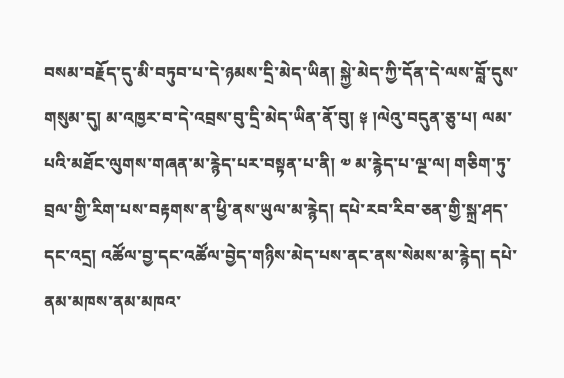བསམ་བརྗོད་དུ་མི་བཏུབ་པ་དེ་ཉམས་དྲི་མེད་ཡིན། སྐྱེ་མེད་ཀྱི་དོན་དེ་ལས་བློ་དུས་གསུམ་དུ། མ་འཁྱར་བ་དེ་འབྲས་བུ་དྲི་མེད་ཡིན་ནོ་བུ། ༈ །ལེའུ་བདུན་ཅུ་པ། ལམ་པའི་མཐོང་ལུགས་གཞན་མ་རྙེད་པར་བསྟན་པ་ནི། ༧ མ་རྙེད་པ་ལྔ་ལ། གཅིག་ཏུ་བྲལ་གྱི་རིག་པས་བརྟགས་ན་ཕྱི་ནས་ཡུལ་མ་རྙེད། དཔེ་རབ་རིབ་ཅན་གྱི་སྐྲ་ཤད་དང་འདྲ། འཚོལ་བྱ་དང་འཚོལ་བྱེད་གཉིས་མེད་པས་ནང་ནས་སེམས་མ་རྙེད། དཔེ་ནམ་མཁས་ནམ་མཁའ་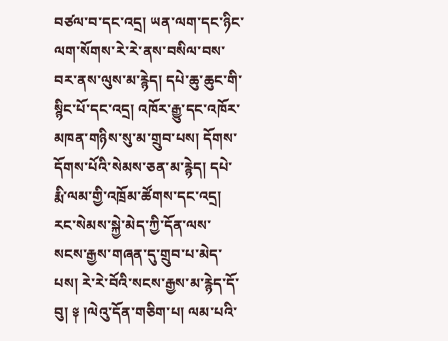བཙལ་བ་དང་འདྲ། ཡན་ལག་དང་ཉིང་ལག་སོགས་རེ་རེ་ནས་བསིལ་བས་བར་ནས་ལུས་མ་རྙེད། དཔེ་ཆུ་ཆུང་གི་སྙིང་པོ་དང་འདྲ། འཁོར་རྒྱུ་དང་འཁོར་མཁན་གཉིས་སུ་མ་གྲུབ་པས། དོགས་དོགས་པོའི་སེམས་ཅན་མ་རྙེད། དཔེ་རྨི་ལམ་གྱི་འཁྲོམ་ཚོགས་དང་འདྲ། རང་སེམས་སྐྱེ་མེད་ཀྱི་དོན་ལས་སངས་རྒྱས་གཞན་དུ་གྲུབ་པ་མེད་པས། རེ་རེ་བོའི་སངས་རྒྱས་མ་རྙེད་དོ་བུ། ༈ །ལེའུ་དོན་གཅིག་པ། ལམ་པའི་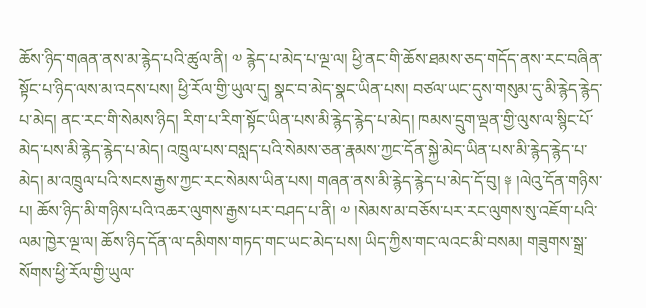ཆོས་ཉིད་གཞན་ནས་མ་རྙེད་པའི་ཚུལ་ནི། ༧ རྙེད་པ་མེད་པ་ལྔ་ལ། ཕྱི་ནང་གི་ཆོས་ཐམས་ཅད་གདོད་ནས་རང་བཞིན་སྟོང་པ་ཉིད་ལས་མ་འདས་པས། ཕྱི་རོལ་གྱི་ཡུལ་དུ། སྣང་བ་མེད་སྣང་ཡིན་པས། བཙལ་ཡང་དུས་གསུམ་དུ་མི་རྙེད་རྙེད་པ་མེད། ནང་རང་གི་སེམས་ཉིད། རིག་པ་རིག་སྟོང་ཡིན་པས་མི་རྙེད་རྙེད་པ་མེད། ཁམས་དྲུག་ལྡན་གྱི་ལུས་ལ་སྙིང་པོ་མེད་པས་མི་རྙེད་རྙེད་པ་མེད། འཁྲུལ་པས་བསླད་པའི་སེམས་ཅན་རྣམས་ཀྱང་དོན་སྐྱེ་མེད་ཡིན་པས་མི་རྙེད་རྙེད་པ་མེད། མ་འཁྲུལ་པའི་སངས་རྒྱས་ཀྱང་རང་སེམས་ཡིན་པས། གཞན་ནས་མི་རྙེད་རྙེད་པ་མེད་དོ་བུ། ༈ །ལེའུ་དོན་གཉིས་པ། ཆོས་ཉིད་མི་གཉིས་པའི་འཆར་ལུགས་རྒྱས་པར་བཤད་པ་ནི། ༧ །སེམས་མ་བཅོས་པར་རང་ལུགས་སུ་འཇོག་པའི་ལམ་ཁྱེར་ལྔ་ལ། ཆོས་ཉིད་དོན་ལ་དམིགས་གཏད་གང་ཡང་མེད་པས། ཡིད་ཀྱིས་གང་ལའང་མི་བསམ། གཟུགས་སྒྲ་སོགས་ཕྱི་རོལ་གྱི་ཡུལ་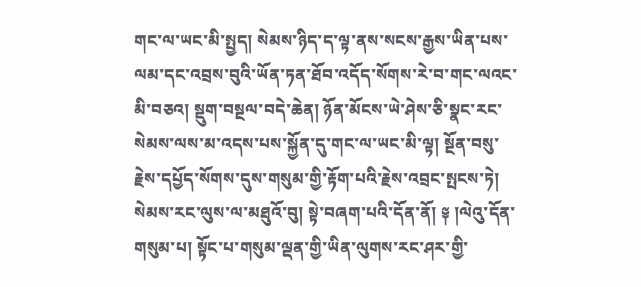གང་ལ་ཡང་མི་སྤྱད། སེམས་ཉིད་ད་ལྟ་ནས་སངས་རྒྱས་ཡིན་པས་ལམ་དང་འབྲས་བུའི་ཡོན་ཏན་ཐོབ་འདོད་སོགས་རེ་བ་གང་ལའང་མི་བཅའ། སྡུག་བསྔལ་བདེ་ཆེན། ཉོན་མོངས་ཡེ་ཤེས་ཅི་སྣང་རང་སེམས་ལས་མ་འདས་པས་སྐྱོན་དུ་གང་ལ་ཡང་མི་ལྟ། སྔོན་བསུ་རྗེས་དཔྱོད་སོགས་དུས་གསུམ་གྱི་རྟོག་པའི་རྗེས་འབྲང་སྤངས་ཏེ། སེམས་རང་ལུས་ལ་མཐུའོ་བུ། སྟེ་བཞག་པའི་དོན་ནོ། ༈ །ལེའུ་དོན་གསུམ་པ། སྟོང་པ་གསུམ་ལྡན་གྱི་ཡིན་ལུགས་རང་ཤར་གྱི་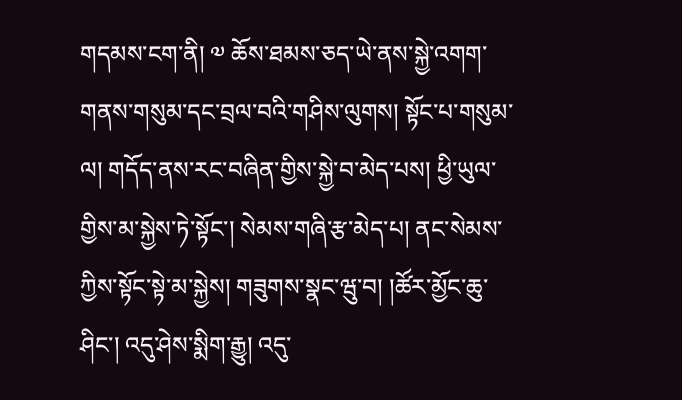གདམས་ངག་ནི། ༧ ཆོས་ཐམས་ཅད་ཡེ་ནས་སྐྱེ་འགག་གནས་གསུམ་དང་བྲལ་བའི་གཤིས་ལུགས། སྟོང་པ་གསུམ་ལ། གདོད་ནས་རང་བཞིན་གྱིས་སྐྱེ་བ་མེད་པས། ཕྱི་ཡུལ་གྱིས་མ་སྐྱེས་ཏེ་སྟོང་། སེམས་གཞི་རྩ་མེད་པ། ནང་སེམས་ཀྱིས་སྟོང་སྟེ་མ་སྐྱེས། གཟུགས་སྣང་ཝུ་བ། །ཚོར་མྱོང་ཆུ་ཤིང་། འདུ་ཤེས་སྨིག་རྒྱུ། འདུ་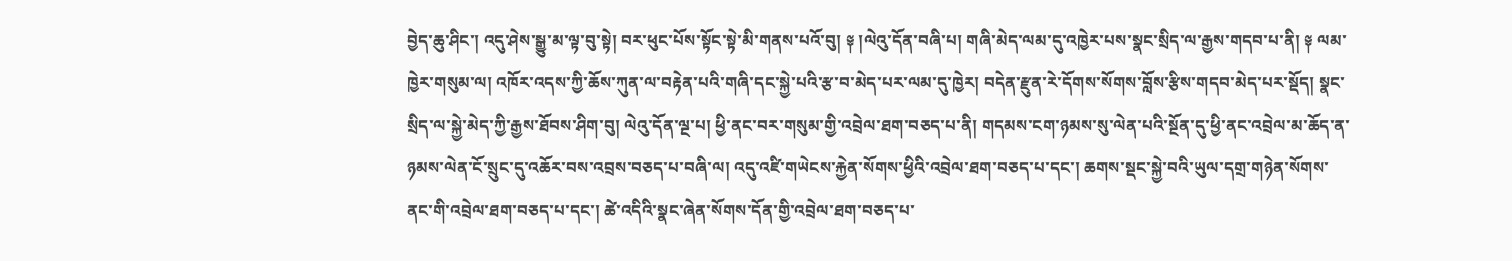བྱེད་ཆུ་ཤིང་། འདུ་ཤེས་སྒྱུ་མ་ལྟ་བུ་སྟེ། བར་ཕུང་པོས་སྟོང་སྟེ་མི་གནས་པའོ་བུ། ༈ །ལེའུ་དོན་བཞི་པ། གཞི་མེད་ལམ་དུ་འཁྱེར་པས་སྣང་སྲིད་ལ་རྒྱས་གདབ་པ་ནི། ༈ ལམ་ཁྱེར་གསུམ་ལ། འཁོར་འདས་ཀྱི་ཆོས་ཀུན་ལ་བརྟེན་པའི་གཞི་དང་སྐྱེ་པའི་རྩ་བ་མེད་པར་ལམ་དུ་ཁྱེར། བདེན་རྫུན་རེ་དོགས་སོགས་བློས་རྩིས་གདབ་མེད་པར་སྡོད། སྣང་སྲིད་ལ་སྐྱེ་མེད་ཀྱི་རྒྱས་ཐོབས་ཤིག་བུ། ལེའུ་དོན་ལྔ་པ། ཕྱི་ནང་བར་གསུམ་གྱི་འབྲེལ་ཐག་བཅད་པ་ནི། གདམས་ངག་ཉམས་སུ་ལེན་པའི་སྔོན་དུ་ཕྱི་ནང་འབྲེལ་མ་ཆོད་ན་ཉམས་ལེན་ངོ་སྲུང་དུ་འཆོར་བས་འབྲས་བཅད་པ་བཞི་ལ། འདུ་འཛི་གཡེངས་རྐྱེན་སོགས་ཕྱིའི་འབྲེལ་ཐག་བཅད་པ་དང་། ཆགས་སྡང་སྐྱེ་བའི་ཡུལ་དགྲ་གཉེན་སོགས་ནང་གི་འབྲེལ་ཐག་བཅད་པ་དང་། ཚེ་འདིའི་སྣང་ཞེན་སོགས་དོན་གྱི་འབྲེལ་ཐག་བཅད་པ་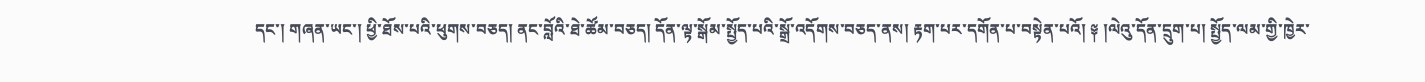དང་། གཞན་ཡང་། ཕྱི་ཐོས་པའི་ཕུགས་བཅད། ནང་བློའི་ཐེ་ཚོམ་བཅད། དོན་ལྟ་སྒོམ་སྤྱོད་པའི་སྒྲོ་འདོགས་བཅད་ནས། རྟག་པར་དགོན་པ་བསྟེན་པའོ། ༈ །ལེའུ་དོན་དྲུག་པ། སྤྱོད་ལམ་གྱི་ཁྱེར་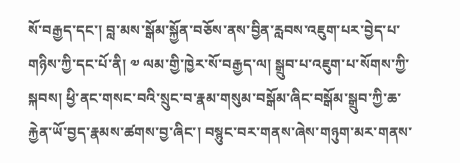སོ་བརྒྱད་དང་། བླ་མས་སྒོམ་སྐྱོན་བཅོས་ནས་བྱིན་རླབས་འཇུག་པར་བྱེད་པ་གཉིས་ཀྱི་དང་པོ་ནི། ༧ ལམ་གྱི་ཁྱེར་སོ་བརྒྱད་ལ། སྒྲུབ་པ་འཇུག་པ་སོགས་ཀྱི་སྐབས། ཕྱི་ནང་གསང་བའི་སྲུང་བ་རྣམ་གསུམ་བསྒོམ་ཞིང་བསྒོམ་སྒྲུབ་ཀྱི་ཆ་རྐྱེན་ཡོ་བྱད་རྣམས་ཚགས་བྱ་ཞིང་། བསྙུང་བར་གནས་ཞེས་གཉུག་མར་གནས་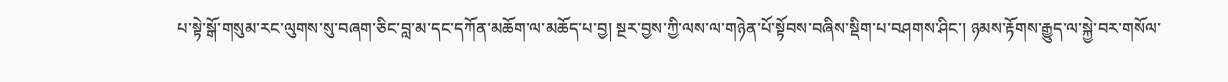པ་སྟེ་སྒོ་གསུམ་རང་ལུགས་སུ་བཞག་ཅིང་བླ་མ་དང་དཀོན་མཆོག་ལ་མཆོད་པ་བྱ། སྔར་བྱས་ཀྱི་ལས་ལ་གཉེན་པོ་སྟོབས་བཞིས་སྡིག་པ་བཤགས་ཤིང་། ཉམས་རྟོགས་རྒྱུད་ལ་སྐྱེ་བར་གསོལ་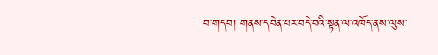བ་གདབ། གནས་དབེན་པར་བདེ་བའི་སྟན་ལ་འཁོད་ནས་ལུས་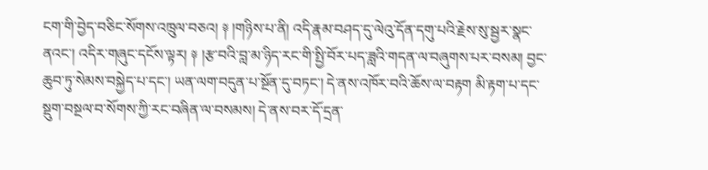ངག་གི་བྱེད་བཅིང་སོགས་འཁྲུལ་བཅའ། ༈ །གཉིས་པ་ནི། འདི་རྣམ་བཤད་དུ་ལེའུ་དོན་དགུ་པའི་རྗེས་སུ་སྦྱར་སྣང་ནའང་། འདིར་གཞུང་དངོས་ལྟར། ༈ །རྩ་བའི་བླ་མ་ཉིད་རང་གི་སྤྱི་བོར་པད་ཟླའི་གདན་ལ་བཞུགས་པར་བསམ། བྱང་ཆུབ་ཏུ་སེམས་བསྐྱེད་པ་དང་། ཡན་ལག་བདུན་པ་སྔོན་དུ་བཏང་། དེ་ནས་འཁོར་བའི་ཆོས་ལ་བརྟག མི་རྟག་པ་དང་སྡུག་བསྔལ་བ་སོགས་ཀྱི་རང་བཞིན་ལ་བསམས། དེ་ནས་བར་དོ་དྲན་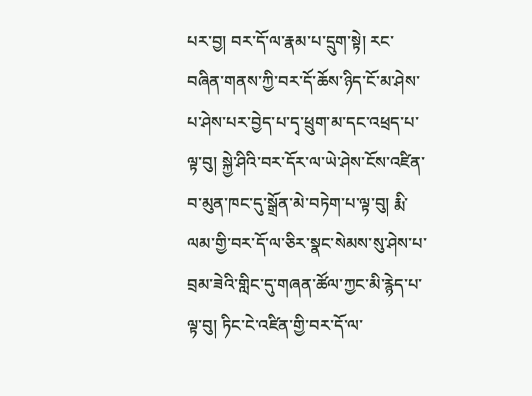པར་བྱ། བར་དོ་ལ་རྣམ་པ་དྲུག་སྟེ། རང་བཞིན་གནས་ཀྱི་བར་དོ་ཆོས་ཉིད་ངོ་མ་ཤེས་པ་ཤེས་པར་བྱེད་པ་དྭ་ཕྲུག་མ་དང་འཕྲད་པ་ལྟ་བུ། སྐྱེ་ཤིའི་བར་དོར་ལ་ཡེ་ཤེས་ངོས་འཛིན་བ་མུན་ཁང་དུ་སྒྲོན་མེ་བཏེག་པ་ལྟ་བུ། རྨི་ལམ་གྱི་བར་དོ་ལ་ཅིར་སྣང་སེམས་སུ་ཤེས་པ་བྲམ་ཟེའི་གླིང་དུ་གཞན་ཚོལ་ཀྱང་མི་རྙེད་པ་ལྟ་བུ། ཏིང་ངེ་འཛིན་གྱི་བར་དོ་ལ་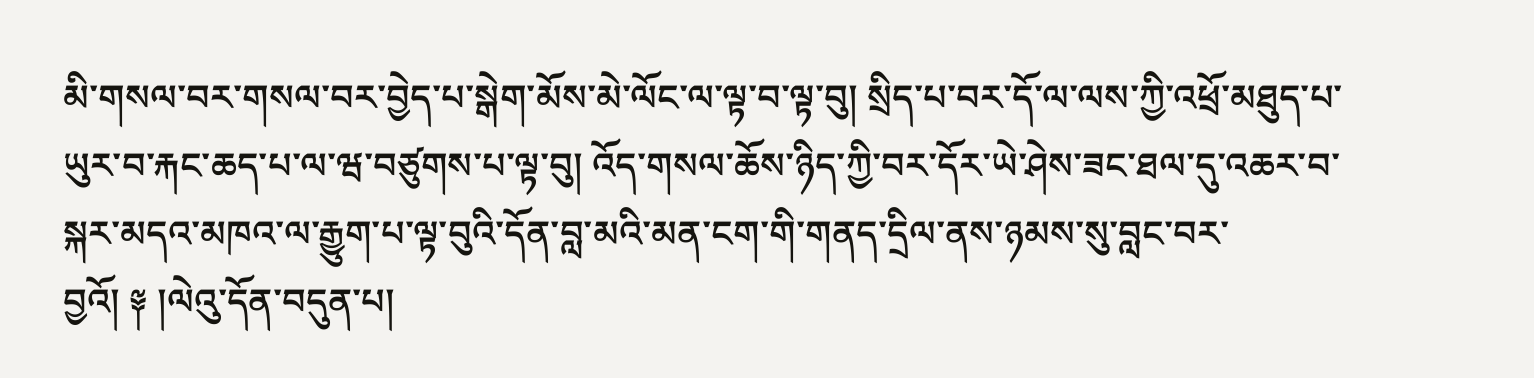མི་གསལ་བར་གསལ་བར་བྱེད་པ་སྒེག་མོས་མེ་ལོང་ལ་ལྟ་བ་ལྟ་བུ། སྲིད་པ་བར་དོ་ལ་ལས་ཀྱི་འཕྲོ་མཐུད་པ་ཡུར་བ་རྐང་ཆད་པ་ལ་ཝ་བཙུགས་པ་ལྟ་བུ། འོད་གསལ་ཆོས་ཉིད་ཀྱི་བར་དོར་ཡེ་ཤེས་ཟང་ཐལ་དུ་འཆར་བ་སྐར་མདའ་མཁའ་ལ་རྒྱུག་པ་ལྟ་བུའི་དོན་བླ་མའི་མན་ངག་གི་གནད་དྲིལ་ནས་ཉམས་སུ་བླང་བར་བྱའོ། ༈ །ལེའུ་དོན་བདུན་པ།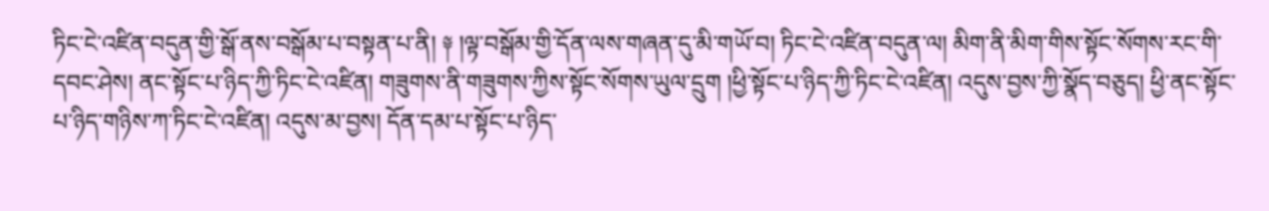ཏིང་ངེ་འཛིན་བདུན་གྱི་སྒོ་ནས་བསྒོམ་པ་བསྟན་པ་ནི། ༈ །ལྟ་བསྒོམ་གྱི་དོན་ལས་གཞན་དུ་མི་གཡོ་བ། ཏིང་ངེ་འཛིན་བདུན་ལ། མིག་ནི་མིག་གིས་སྟོང་སོགས་རང་གི་དབང་ཤེས། ནང་སྟོང་པ་ཉིད་ཀྱི་ཏིང་ངེ་འཛིན། གཟུགས་ནི་གཟུགས་ཀྱིས་སྟོང་སོགས་ཡུལ་དྲུག །ཕྱི་སྟོང་པ་ཉིད་ཀྱི་ཏིང་ངེ་འཛིན། འདུས་བྱས་ཀྱི་སྣོད་བཅུད། ཕྱི་ནང་སྟོང་པ་ཉིད་གཉིས་ཀ་ཏིང་ངེ་འཛིན། འདུས་མ་བྱས། དོན་དམ་པ་སྟོང་པ་ཉིད་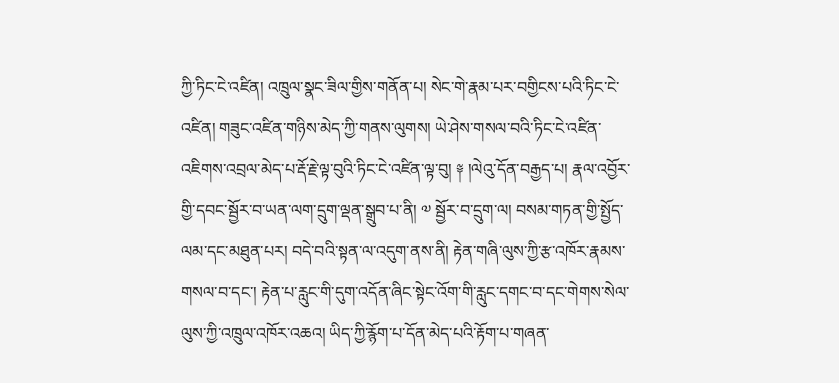ཀྱི་ཏིང་ངེ་འཛིན། འཁྲུལ་སྣང་ཟིལ་གྱིས་གནོན་པ། སེང་གེ་རྣམ་པར་བགྱིངས་པའི་ཏིང་ངེ་འཛིན། གཟུང་འཛིན་གཉིས་མེད་ཀྱི་གནས་ལུགས། ཡེ་ཤེས་གསལ་བའི་ཏིང་ངེ་འཛིན་འཇིགས་འབྲལ་མེད་པ་རྡོ་རྗེ་ལྟ་བུའི་ཏིང་ངེ་འཛིན་ལྟ་བུ། ༈ །ལེའུ་དོན་བརྒྱད་པ། རྣལ་འབྱོར་གྱི་དབང་སྦྱོར་བ་ཡན་ལག་དྲུག་ལྡན་སྒྲུབ་པ་ནི། ༧ སྦྱོར་བ་དྲུག་ལ། བསམ་གཏན་གྱི་སྤྱོད་ལམ་དང་མཐུན་པར། བདེ་བའི་སྟན་ལ་འདུག་ནས་ནི། རྟེན་གཞི་ལུས་ཀྱི་རྩ་འཁོར་རྣམས་གསལ་བ་དང་། རྟེན་པ་རླུང་གི་དུག་འདོན་ཞིང་སྟེང་འོག་གི་རླུང་དགང་བ་དང་གེགས་སེལ་ལུས་ཀྱི་འཁྲུལ་འཁོར་འཆའ། ཡིད་ཀྱི་རྙོག་པ་དོན་མེད་པའི་རྟོག་པ་གཞན་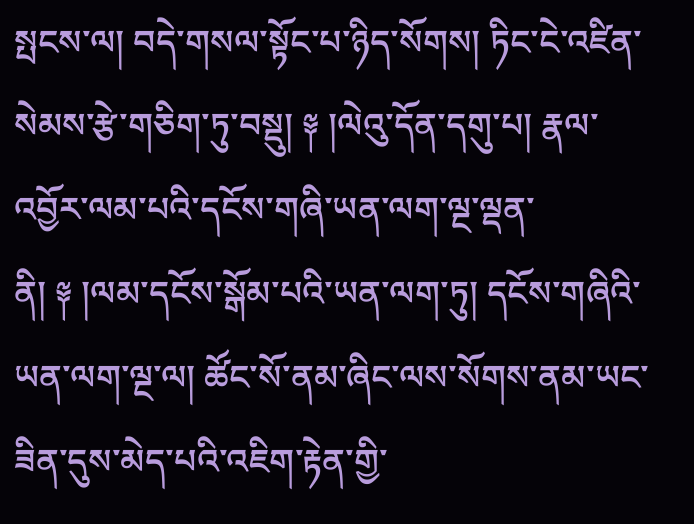སྤངས་ལ། བདེ་གསལ་སྟོང་པ་ཉིད་སོགས། ཏིང་ངེ་འཛིན་སེམས་རྩེ་གཅིག་ཏུ་བསྡུ། ༈ །ལེའུ་དོན་དགུ་པ། རྣལ་འབྱོར་ལམ་པའི་དངོས་གཞི་ཡན་ལག་ལྔ་ལྡན་ནི། ༈ །ལམ་དངོས་སྒོམ་པའི་ཡན་ལག་ཏུ། དངོས་གཞིའི་ཡན་ལག་ལྔ་ལ། ཚོང་སོ་ནམ་ཞིང་ལས་སོགས་ནམ་ཡང་ཟིན་དུས་མེད་པའི་འཇིག་རྟེན་གྱི་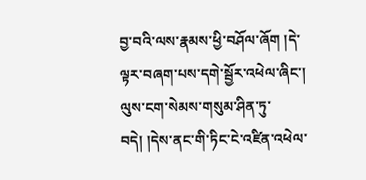བྱ་བའི་ལས་རྣམས་ཕྱི་བཤོལ་ཞོག །དེ་ལྟར་བཞག་པས་དགེ་སྦྱོར་འཕེལ་ཞིང་། ལུས་ངག་སེམས་གསུམ་ཤིན་ཏུ་བདེ། །དེས་ནང་གི་ཏིང་ངེ་འཛིན་འཕེལ་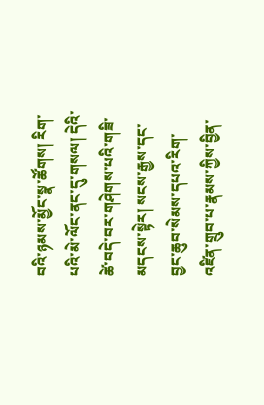བའི་ཉམས་མྱོང་སྣ་ཚོགས། རིག་པའི་མེ་ལོང་ནང་དུ་གསལ། དེའི་ཚེ་བདེ་བར་གཤེགས་པའི་གཟི་མདངས་སྟེར། སངས་རྒྱས་དང་བྱང་ཆུབ་སེམས་དཔའ་རིག་འཛིན་གྲུབ་པ་རྣམས་ཀྱིས་བྱིན་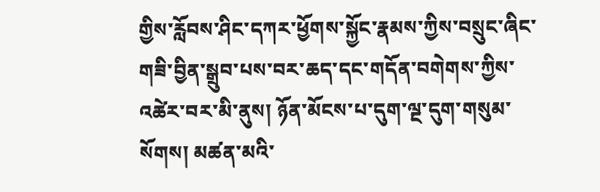གྱིས་རློབས་ཤིང་དཀར་ཕྱོགས་སྐྱོང་རྣམས་ཀྱིས་བསྲུང་ཞིང་གཟི་བྱིན་སྒྲུབ་པས་བར་ཆད་དང་གདོན་བགེགས་ཀྱིས་འཚེར་བར་མི་ནུས། ཉོན་མོངས་པ་དུག་ལྔ་དུག་གསུམ་སོགས། མཚན་མའི་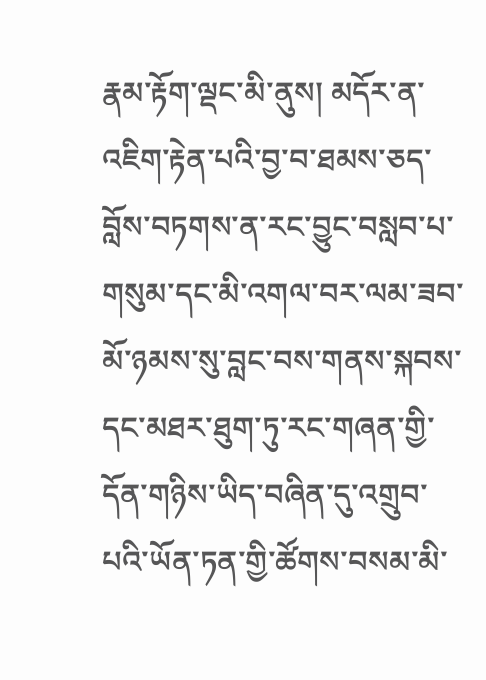རྣམ་རྟོག་ལྡང་མི་ནུས། མདོར་ན་འཇིག་རྟེན་པའི་བྱ་བ་ཐམས་ཅད་བློས་བཏགས་ན་རང་བྱུང་བསླབ་པ་གསུམ་དང་མི་འགལ་བར་ལམ་ཟབ་མོ་ཉམས་སུ་བླང་བས་གནས་སྐབས་དང་མཐར་ཐུག་ཏུ་རང་གཞན་གྱི་དོན་གཉིས་ཡིད་བཞིན་དུ་འགྲུབ་པའི་ཡོན་ཏན་གྱི་ཚོགས་བསམ་མི་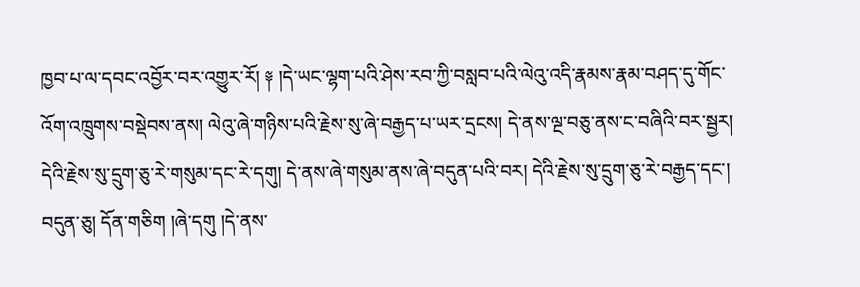ཁྱབ་པ་ལ་དབང་འབྱོར་བར་འགྱུར་རོ། ༈ །དེ་ཡང་ལྷག་པའི་ཤེས་རབ་ཀྱི་བསླབ་པའི་ལེའུ་འདི་རྣམས་རྣམ་བཤད་དུ་གོང་འོག་འཁྲུགས་བསྡེབས་ནས། ལེའུ་ཞེ་གཉིས་པའི་རྗེས་སུ་ཞེ་བརྒྱད་པ་ཡར་དྲངས། དེ་ནས་ལྔ་བཅུ་ནས་ང་བཞིའི་བར་སྦྱར། དེའི་རྗེས་སུ་དྲུག་ཅུ་རེ་གསུམ་དང་རེ་དགུ། དེ་ནས་ཞེ་གསུམ་ནས་ཞེ་བདུན་པའི་བར། དེའི་རྗེས་སུ་དྲུག་ཅུ་རེ་བརྒྱད་དང་། བདུན་ཅུ། དོན་གཅིག །ཞེ་དགུ །དེ་ནས་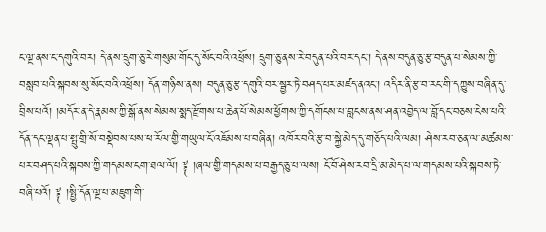ང་ལྔ་ནས་ང་དགུའི་བར། དེ་ནས་དྲུག་ཅུ་རེ་གསུམ་གོང་དུ་སོང་བའི་འཕྲོས། དྲུག་ཅུ་ནས་རེ་བདུན་པའི་བར་དང་། དེ་ནས་བདུན་ཅུ་རྩ་བདུན་པ་སེམས་ཀྱི་བསླབ་པའི་སྐབས་སུ་སོང་བའི་འཕྲོས། དོན་གཉིས་ནས། བདུན་ཅུ་རྩ་དགུའི་བར་སྦྱར་ཏེ་བཤད་པར་མཛད་ནའང་། འདིར་ནི་རྩ་བ་རང་གི་དཀྱུས་བཞིན་དུ་བྲིས་པའོ། །མདོར་ན་དེ་རྣམས་ཀྱི་སྒོ་ནས་སེམས་སྨད་རྫོགས་པ་ཆེན་པོ་སེམས་ཕྱོགས་ཀྱི་དགོངས་པ་བླངས་ནས་ཤན་འབྱེད་ལ་བློ་དང་བཅས་ངེས་པའི་དོན་དང་ལྡན་པ་སྤུ་གྲི་སོ་བསྡེབས་པས་ཕ་རོལ་གྱི་གཡུལ་ངོ་འཇོམས་པ་བཞིན། འཁོར་བའི་རྩ་བ་སྐྱེ་མེད་དུ་གཅོད་པའི་ལམ། ཤེས་རབ་ཅན་ལ་མཚམས་པར་བཤད་པའི་སྐབས་ཀྱི་གདམས་ངག་ཐལ་ལོ། ༈ །ཞལ་གྱི་གདམས་པ་བརྒྱད་ཅུ་པ་ལས། ངོ་བོ་ཤེས་རབ་དྲི་མ་མེད་པ་ལ་གདམས་པའི་སྐབས་ཏེ་བཞི་པའོ། ༈ །སྤྱི་དོན་ལྔ་པ་མཇུག་གི་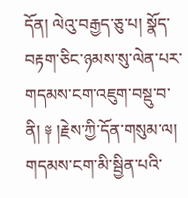དོན། ལེའུ་བརྒྱད་ཅུ་པ། སྣོད་བརྟག་ཅིང་ཉམས་སུ་ལེན་པར་གདམས་ངག་འཇུག་བསྡུ་བ་ནི། ༈ །རྗེས་ཀྱི་དོན་གསུམ་ལ། གདམས་ངག་མི་སྦྱིན་པའི་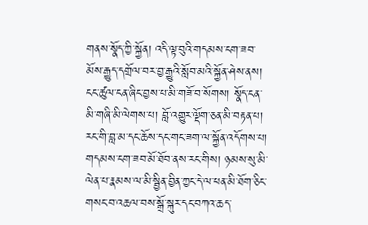གནས་སྣོད་ཀྱི་སྐྱོན། འདི་ལྟ་བུའི་གདམས་ངག་ཟབ་མོས་རྒྱུད་དགྲོལ་བར་བྱ་རྒྱུའི་སློབ་མའི་སྐྱོན་ཤེས་ནས། ངང་ཚུལ་ངན་ཞིང་བྱས་པ་མི་གཟོ་བ་སོགས། སྣོད་ངན་མི་གཞི་མི་ལེགས་པ། བློ་འགྱུར་ལྡོག་ཅན་མི་བརྟན་པ། རང་གི་བླ་མ་དང་ཆོས་དང་གང་ཟག་ལ་སྐྱོན་འདོགས་པ། གདམས་ངག་ཟབ་མོ་ཐོབ་ནས་རང་གིས། ཉམས་སུ་མི་ལེན་པ་རྣམས་ལ་མི་སྦྱིན་བྱིན་ཀྱང་དེ་ལ་ཕན་མི་ཐོག་ཅིང་གསང་བ་འཆལ་བས་སྒྲོ་སྐུར་དང་བཀའ་ཆད་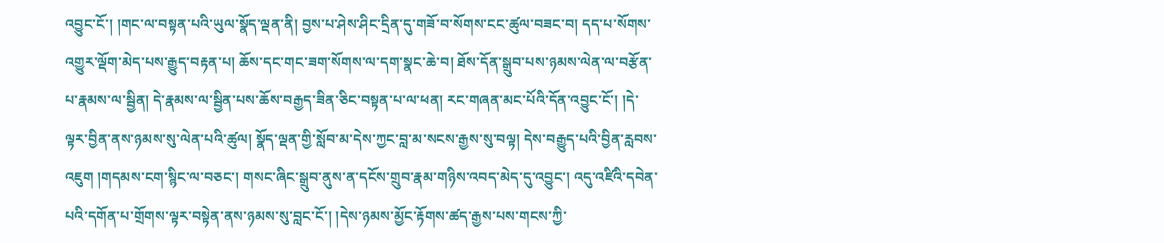འབྱུང་ངོ་། །གང་ལ་བསྟན་པའི་ཡུལ་སྣོད་ལྡན་ནི། བྱས་པ་ཤེས་ཤིང་དྲིན་དུ་གཟོ་བ་སོགས་ངང་ཚུལ་བཟང་བ། དད་པ་སོགས་འགྱུར་ལྡོག་མེད་པས་རྒྱུད་བརྟན་པ། ཆོས་དང་གང་ཟག་སོགས་ལ་དག་སྣང་ཆེ་བ། ཐོས་དོན་སྒྲུབ་པས་ཉམས་ལེན་ལ་བརྩོན་པ་རྣམས་ལ་སྦྱིན། དེ་རྣམས་ལ་སྦྱིན་པས་ཆོས་བརྒྱད་ཟིན་ཅིང་བསྟན་པ་ལ་ཕན། རང་གཞན་མང་པོའི་དོན་འབྱུང་ངོ་། །དེ་ལྟར་བྱིན་ནས་ཉམས་སུ་ལེན་པའི་ཚུལ། སྣོད་ལྡན་གྱི་སློབ་མ་དེས་ཀྱང་བླ་མ་སངས་རྒྱས་སུ་བལྟ། དེས་བརྒྱུད་པའི་བྱིན་རླབས་འཇུག །གདམས་ངག་སྙིང་ལ་བཅང་། གསང་ཞིང་སྒྲུབ་ནུས་ན་དངོས་གྲུབ་རྣམ་གཉིས་འབད་མེད་དུ་འབྱུང་། འདུ་འཛིའི་དབེན་པའི་དགོན་པ་གྲོགས་ལྟར་བསྟེན་ནས་ཉམས་སུ་བླང་ངོ་། །དེས་ཉམས་མྱོང་རྟོགས་ཚད་རྒྱས་པས་གངས་ཀྱི་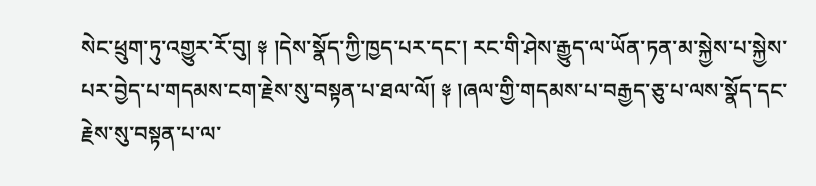སེང་ཕྲུག་ཏུ་འགྱུར་རོ་བུ། ༈ །དེས་སྣོད་ཀྱི་ཁྱད་པར་དང་། རང་གི་ཤེས་རྒྱུད་ལ་ཡོན་ཏན་མ་སྐྱེས་པ་སྐྱེས་པར་བྱེད་པ་གདམས་ངག་རྗེས་སུ་བསྟན་པ་ཐལ་ལོ། ༈ །ཞལ་གྱི་གདམས་པ་བརྒྱད་ཅུ་པ་ལས་སྣོད་དང་རྗེས་སུ་བསྟན་པ་ལ་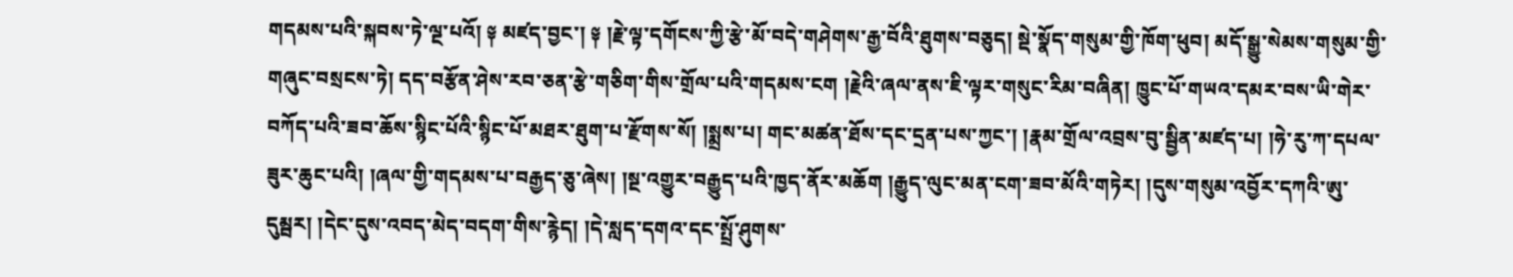གདམས་པའི་སྐབས་ཏེ་ལྔ་པའོ། ༈ མཛད་བྱང་། ༈ །རྗེ་ལྟ་དགོངས་ཀྱི་རྩེ་མོ་བདེ་གཤེགས་རྒྱ་བོའི་ཐུགས་བཅུད། སྡེ་སྣོད་གསུམ་གྱི་ཁོག་ཕུབ། མདོ་སྒྱུ་སེམས་གསུམ་གྱི་གཞུང་བསྲངས་ཏེ། དད་བརྩོན་ཤེས་རབ་ཅན་རྩེ་གཅིག་གིས་གྲོལ་པའི་གདམས་ངག །རྗེའི་ཞལ་ནས་ཇི་ལྟར་གསུང་རིམ་བཞིན། ཁྱུང་པོ་གཡའ་དམར་བས་ཡི་གེར་བཀོད་པའི་ཟབ་ཆོས་སྙིང་པོའི་སྙིང་པོ་མཐར་ཐུག་པ་རྫོགས་སོ། །སྨྲས་པ། གང་མཚན་ཐོས་དང་དྲན་པས་ཀྱང་། །རྣམ་གྲོལ་འབྲས་བུ་སྦྱིན་མཛད་པ། །ཧེ་རུ་ཀ་དཔལ་ཟུར་ཆུང་པའི། །ཞལ་གྱི་གདམས་པ་བརྒྱད་ཅུ་ཞེས། །སྔ་འགྱུར་བརྒྱུད་པའི་ཁྱད་ནོར་མཆོག །རྒྱུད་ལུང་མན་ངག་ཟབ་མོའི་གཏེར། །དུས་གསུམ་འབྱོར་དཀའི་ཨུ་དུམྦར། །དེང་དུས་འབད་མེད་བདག་གིས་རྙེད། །དེ་སླད་དགའ་དང་སྤྲོ་ཤུགས་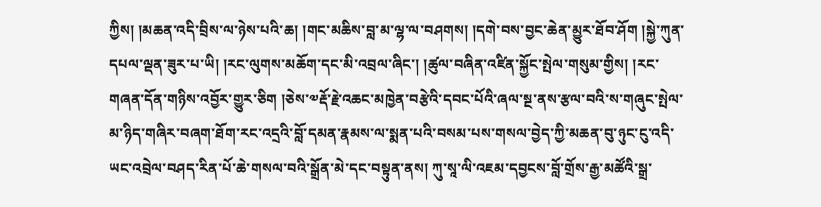ཀྱིས། །མཆན་འདི་བྲིས་ལ་ཉེས་པའི་ཆ། །གང་མཆིས་བླ་མ་ལྷ་ལ་བཤགས། །དགེ་བས་བྱང་ཆེན་མྱུར་ཐོབ་ཤོག །སྐྱེ་ཀུན་དཔལ་ལྡན་ཟུར་པ་ཡི། །རང་ལུགས་མཆོག་དང་མི་འབྲལ་ཞིང་། །ཚུལ་བཞིན་འཛིན་སྐྱོང་སྤེལ་གསུམ་གྱིས། །རང་གཞན་དོན་གཉིས་འབྱོར་གྱུར་ཅིག །ཅེས་༧རྡོ་རྗེ་འཆང་མཁྱེན་བརྩེའི་དབང་པོའི་ཞལ་སྔ་ནས་རྩལ་བའི་ས་གཞུང་སྤེལ་མ་ཉིད་གཞིར་བཞག་ཐོག་རང་འདྲའི་བློ་དམན་རྣམས་ལ་སྨན་པའི་བསམ་པས་གསལ་བྱེད་ཀྱི་མཆན་བུ་ཉུང་ངུ་འདི་ཡང་འབྲེལ་བཤད་རིན་པོ་ཆེ་གསལ་བའི་སྒྲོན་མེ་དང་བསྟུན་ནས། ཀུ་སཱ་ལི་འཇམ་དབྱངས་བློ་གྲོས་རྒྱ་མཚོའི་སྒྲ་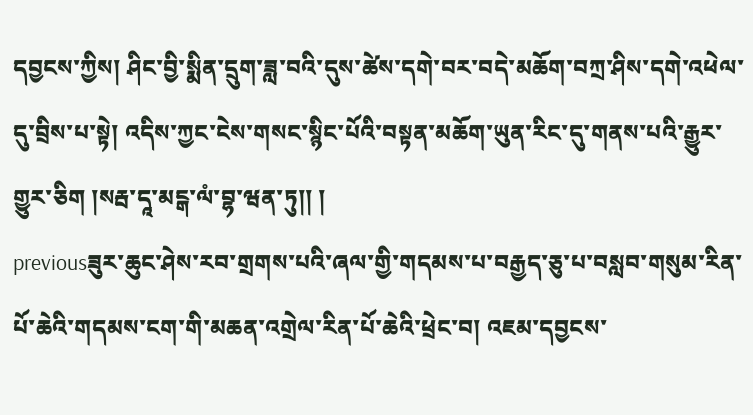དབྱངས་ཀྱིས། ཤིང་བྱི་སྨིན་དྲུག་ཟླ་བའི་དུས་ཚེས་དགེ་བར་བདེ་མཆོག་བཀྲ་ཤིས་དགེ་འཕེལ་དུ་བྲིས་པ་སྟེ། འདིས་ཀྱང་ངེས་གསང་སྙིང་པོའི་བསྟན་མཆོག་ཡུན་རིང་དུ་གནས་པའི་རྒྱུར་གྱུར་ཅིག །སརྦ་དཱ་མངྒ་ལཾ་བྷ་ཝན་ཏུ།། །
previousཟུར་ཆུང་ཤེས་རབ་གྲགས་པའི་ཞལ་གྱི་གདམས་པ་བརྒྱད་ཅུ་པ་བསླབ་གསུམ་རིན་པོ་ཆེའི་གདམས་ངག་གི་མཆན་འགྲེལ་རིན་པོ་ཆེའི་ཕྲེང་བ། འཇམ་དབྱངས་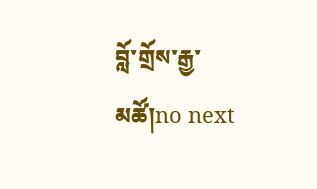བློ་གྲོས་རྒྱ་མཚོ།no next